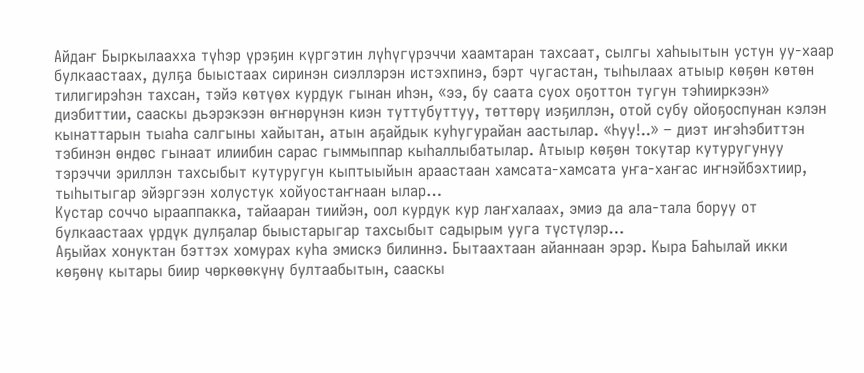Айдаҥ Быркылаахха түһэр үрэҕин күргэтин лүһүгүрэччи хаамтаран тахсаат, сылгы хаһыытын устун уу-хаар булкаастаах, дулҕа быыстаах сиринэн сиэллэрэн истэхпинэ, бэрт чугастан, тыһылаах атыыр көҕөн көтөн тилигирэһэн тахсан, тэйэ көтүөх курдук гынан иһэн, «ээ, бу саата суох оҕоттон тугун тэһииркээн» диэбиттии, сааскы дьэрэкээн өҥнөрүнэн киэн туттубуттуу, төттөрү иэҕиллэн, отой субу ойоҕоспунан кэлэн кынаттарын тыаһа салгыны хайытан, атын аҕайдык куһугурайан аастылар. «Һуу!..» – диэт иҥэһэбиттэн тэбинэн өндөс гынаат илиибин сарас гыммыппар кыһаллыбатылар. Атыыр көҕөн токутар кутуругунуу тэрэччи эриллэн тахсыбыт кутуругун кыптыыйын араастаан хамсата-хамсата уҥа-хаҥас иҥнэйбэхтиир, тыһытыгар эйэргээн холустук хойуостаҥнаан ылар…
Кустар соччо ырааппакка, тайааран тиийэн, оол курдук кур лаҥхалаах, эмиэ да ала-тала боруу от булкаастаах үрдүк дулҕалар быыстарыгар тахсыбыт садырым ууга түстүлэр…
Аҕыйах хонуктан бэттэх хомурах куһа эмискэ билиннэ. Бытаахтаан айаннаан эрэр. Кыра Баһылай икки көҕөнү кытары биир чөркөөкүнү бултаабытын, сааскы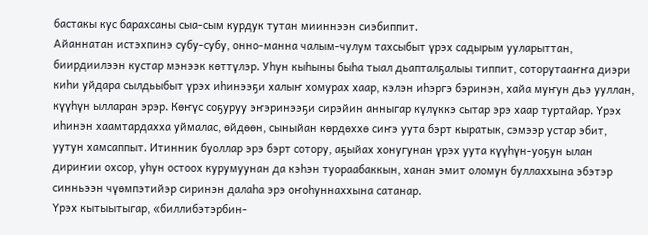бастакы кус барахсаны сыа-сым курдук тутан мииннээн сиэбиппит.
Айаннатан истэхпинэ субу-субу, онно-манна чалым-чулум тахсыбыт үрэх садырым ууларыттан, биирдиилээн кустар мэнээк көттүлэр. Уһун кыһыны быһа тыал дьапталҕалыы типпит, соторутааҥҥа диэри киһи уйдара сылдьыбыт үрэх иһинээҕи халыҥ хомурах хаар, кэлэн иһэргэ бэринэн, хайа муҥун дьэ ууллан, күүһүн ылларан эрэр. Көҥүс соҕуруу эҥэринээҕи сирэйин анныгар күлүккэ сытар эрэ хаар туртайар. Үрэх иһинэн хаамтардахха уймалас, өйдөөн, сыныйан көрдөххө сиҥэ уута бэрт кыратык, сэмээр устар эбит, уутун хамсаппыт. Итинник буоллар эрэ бэрт сотору, аҕыйах хонугунан үрэх уута күүһүн-уоҕун ылан дириҥии охсор, уһун остоох курумуунан да кэһэн туораабаккын, ханан эмит оломун буллаххына эбэтэр синньээн чүөмпэтийэр сиринэн далаһа эрэ оҥоһуннаххына сатанар.
Үрэх кытыытыгар, «биллибэтэрбин-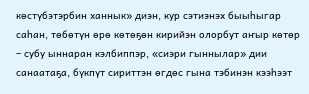көстүбэтэрбин ханнык» диэн, кур сэтиэнэх быыһыгар саһан, төбөтүн өрө көтөҕөн кирийэн олорбут аҥыр көтөр – субу ыннаран кэлбиппэр, «сиэри гыннылар» дии санаатаҕа, бүкпүт сириттэн өгдөс гына тэбинэн кээһээт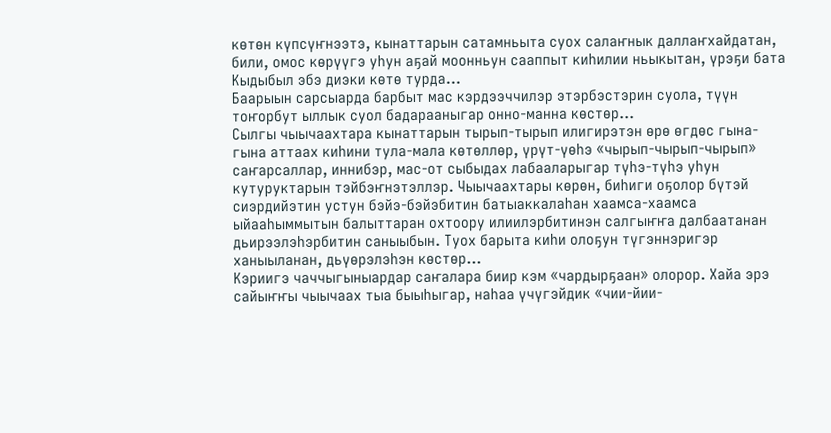көтөн күпсүҥнээтэ, кынаттарын сатамньыта суох салаҥнык даллаҥхайдатан, били, омос көрүүгэ уһун аҕай моонньун сааппыт киһилии ньыкытан, үрэҕи бата Кыдыбыл эбэ диэки көтө турда…
Баарыын сарсыарда барбыт мас кэрдээччилэр этэрбэстэрин суола, түүн тоҥорбут ыллык суол бадарааныгар онно-манна көстөр…
Сылгы чыычаахтара кынаттарын тырып-тырып илигирэтэн өрө өгдөс гына-гына аттаах киһини тула-мала көтөллөр, үрүт-үөһэ «чырып-чырып-чырып» саҥарсаллар, иннибэр, мас-от сыбыдах лабааларыгар түһэ-түһэ уһун кутуруктарын тэйбэҥнэтэллэр. Чыычаахтары көрөн, биһиги оҕолор бүтэй сиэрдийэтин устун бэйэ-бэйэбитин батыаккалаһан хаамса-хаамса ыйааһыммытын балыттаран охтоору илиилэрбитинэн салгыҥҥа далбаатанан дьирээлэһэрбитин саныыбын. Туох барыта киһи олоҕун түгэннэригэр ханыыланан, дьүөрэлэһэн көстөр…
Кэриигэ чаччыгыныардар саҥалара биир кэм «чардырҕаан» олорор. Хайа эрэ сайыҥҥы чыычаах тыа быыһыгар, наһаа үчүгэйдик «чии-йии-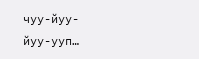чуу-йуу-йуу-ууп…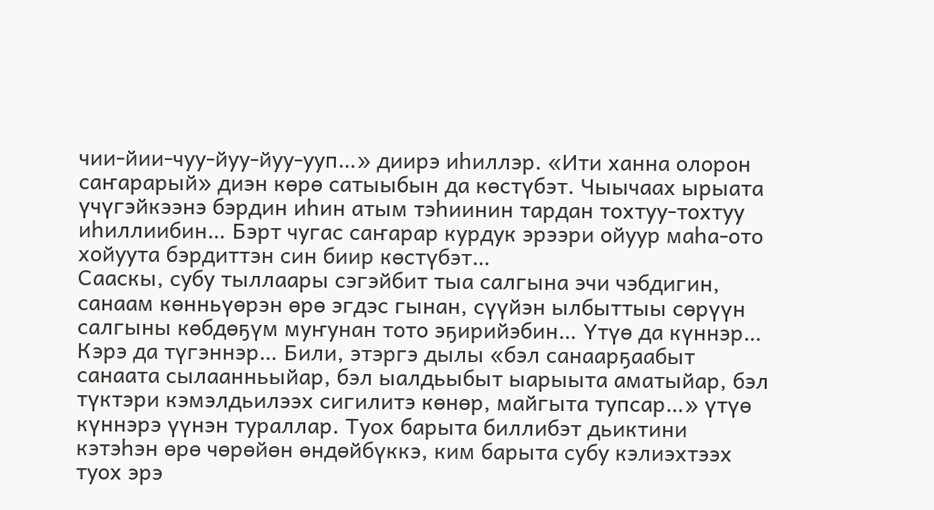чии-йии-чуу-йуу-йуу-ууп…» диирэ иһиллэр. «Ити ханна олорон саҥарарый» диэн көрө сатыыбын да көстүбэт. Чыычаах ырыата үчүгэйкээнэ бэрдин иһин атым тэһиинин тардан тохтуу-тохтуу иһиллиибин… Бэрт чугас саҥарар курдук эрээри ойуур маһа-ото хойуута бэрдиттэн син биир көстүбэт…
Сааскы, субу тыллаары сэгэйбит тыа салгына эчи чэбдигин, санаам көнньүөрэн өрө эгдэс гынан, сүүйэн ылбыттыы сөрүүн салгыны көбдөҕүм муҥунан тото эҕирийэбин… Үтүө да күннэр… Кэрэ да түгэннэр… Били, этэргэ дылы «бэл санаарҕаабыт санаата сылаанньыйар, бэл ыалдьыбыт ыарыыта аматыйар, бэл түктэри кэмэлдьилээх сигилитэ көнөр, майгыта тупсар…» үтүө күннэрэ үүнэн тураллар. Туох барыта биллибэт дьиктини кэтэһэн өрө чөрөйөн өндөйбүккэ, ким барыта субу кэлиэхтээх туох эрэ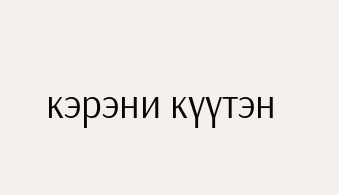кэрэни күүтэн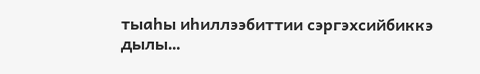тыаһы иһиллээбиттии сэргэхсийбиккэ дылы…